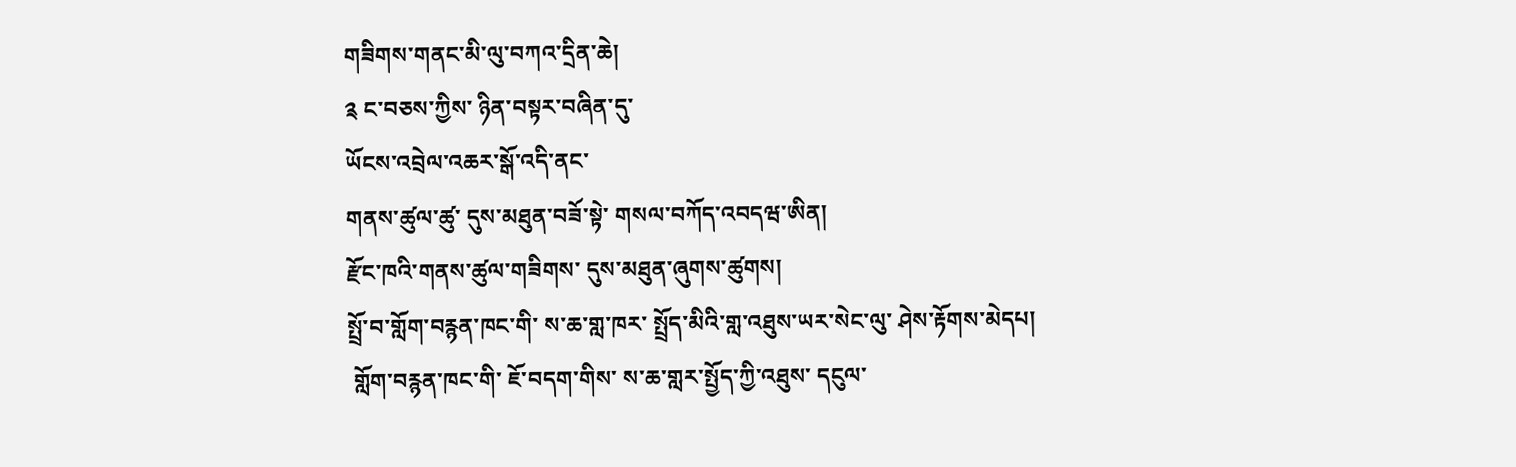གཟིགས་གནང་མི་ལུ་བཀའ་དྲིན་ཆེ།
༉ ང་བཅས་ཀྱིས་ ཉིན་བསྟར་བཞིན་དུ་
ཡོངས་འབྲེལ་འཆར་སྒོ་འདི་ནང་
གནས་ཚུལ་ཚུ་ དུས་མཐུན་བཟོ་སྟེ་ གསལ་བཀོད་འབདཝ་ཨིན།
རྫོང་ཁའི་གནས་ཚུལ་གཟིགས་ དུས་མཐུན་ཞུགས་ཚུགས།
སྤྲོ་བ་གློག་བརྙན་ཁང་གི་ ས་ཆ་གླ་ཁར་ སྤྲོད་མིའི་གླ་འཐུས་ཡར་སེང་ལུ་ ཤེས་རྟོགས་མེདཔ།
 གློག་བརྙན་ཁང་གི་ ཇོ་བདག་གིས་ ས་ཆ་གླར་སྤྱོད་ཀྱི་འཐུས་ དངུལ་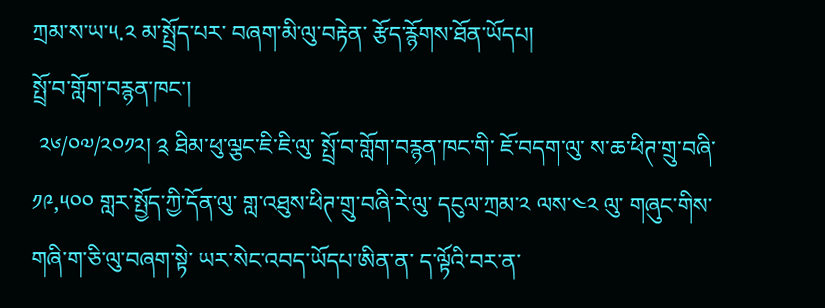ཀྲམ་ས་ཡ་༥.༢ མ་སྤྲོད་པར་ བཞག་མི་ལུ་བརྟེན་ རྩོད་རྙོགས་ཐོན་ཡོདཔ།
སྤྲོ་བ་གློག་བརྙན་ཁང་།
 ༢༦/༠༧/༢༠༡༢། ༉ ཐིམ་ཕུ་ལྕང་ཇི་ཇི་ལུ་ སྤྲོ་བ་གློག་བརྙན་ཁང་གི་ ཇོ་བདག་ལུ་ ས་ཆ་ཕིཊ་གྲུ་བཞི་༡༩,༥༠༠ གླར་སྤྱོད་ཀྱི་དོན་ལུ་ གླ་འཐུས་ཕིཊ་གྲུ་བཞི་རེ་ལུ་ དངུལ་ཀྲམ་༢ ལས་༤༢ ལུ་ གཞུང་གིས་ གཞི་ག་ཅི་ལུ་བཞག་སྟེ་ ཡར་སེང་འབད་ཡོདཔ་ཨིན་ན་ ད་ལྟོའི་བར་ན་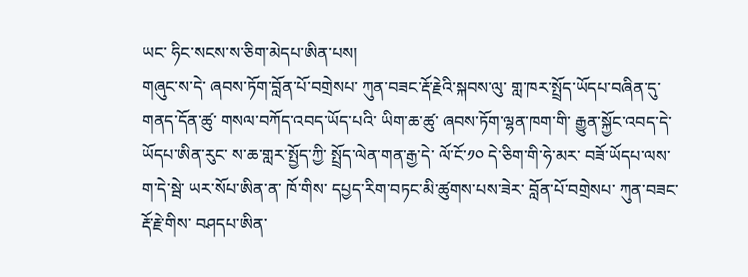ཡང་ ཧིང་སངས་ས་ཅིག་མེདཔ་ཨིན་པས།
གཞུང་ས་དེ་ ཞབས་ཏོག་བློན་པོ་བགྲེསཔ་ ཀུན་བཟང་རྡོ་རྗེའི་སྐབས་ལུ་ གླ་ཁར་སྤྲོད་ཡོདཔ་བཞིན་དུ་ གནད་དོན་ཚུ་ གསལ་བཀོད་འབད་ཡོད་པའི་ ཡིག་ཆ་ཚུ་ ཞབས་ཏོག་ལྷན་ཁག་གི་ རྒྱུན་སྐྱོང་འབད་དེ་ཡོདཔ་ཨིན་རུང་ ས་ཆ་གླར་སྤྱོད་ཀྱི་ སྤྲོད་ལེན་གན་རྒྱ་དེ་ ལོ་ངོ་༡༠ དེ་ཅིག་གི་ཧེ་མར་ བཟོ་ཡོདཔ་ལས་ ག་དེ་སྦེ་ ཡར་སོཔ་ཨིན་ན་ ཁོ་གིས་ དཔྱད་རིག་བཏང་མི་ཚུགས་པས་ཟེར་ བློན་པོ་བགྲེསཔ་ ཀུན་བཟང་རྡོ་རྗེ་གིས་ བཤདཔ་ཨིན་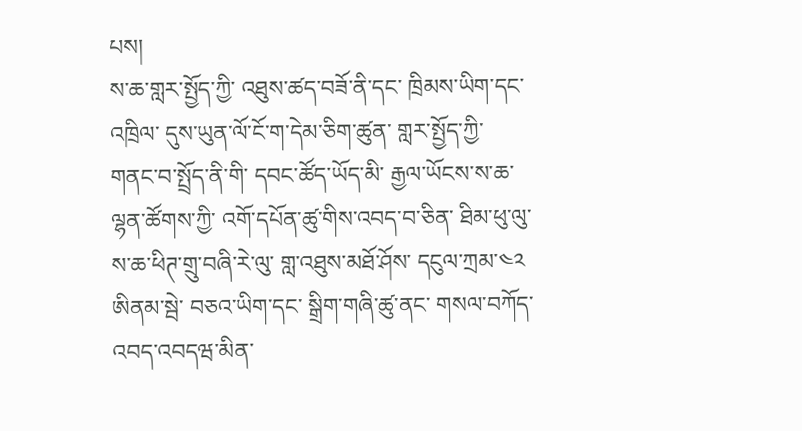པས།
ས་ཆ་གླར་སྤྱོད་ཀྱི་ འཐུས་ཚད་བཟོ་ནི་དང་ ཁྲིམས་ཡིག་དང་འཁྲིལ་ དུས་ཡུན་ལོ་ངོ་ག་དེམ་ཅིག་ཚུན་ གླར་སྤྱོད་ཀྱི་ གནང་བ་སྤྲོད་ནི་གི་ དབང་ཚོད་ཡོད་མི་ རྒྱལ་ཡོངས་ས་ཆ་ལྷན་ཚོགས་ཀྱི་ འགོ་དཔོན་ཚུ་གིས་འབད་བ་ཅིན་ ཐིམ་ཕུ་ལུ་ ས་ཆ་ཕིཊ་གྲུ་བཞི་རེ་ལུ་ གླ་འཐུས་མཐོ་ཤོས་ དངུལ་ཀྲམ་༤༢ ཨིནམ་སྦེ་ བཅའ་ཡིག་དང་ སྒྲིག་གཞི་ཚུ་ནང་ གསལ་བཀོད་འབད་འབདཝ་མིན་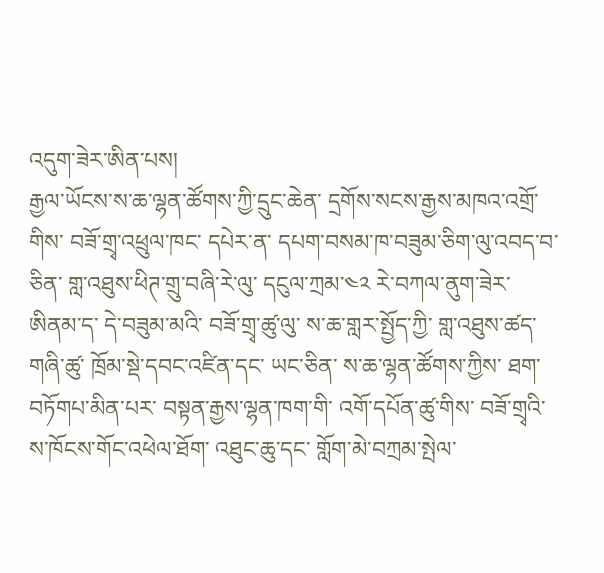འདུག་ཟེར་ཨིན་པས།
རྒྱལ་ཡོངས་ས་ཆ་ལྷན་ཚོགས་ཀྱི་དྲུང་ཆེན་ དྲགོས་སངས་རྒྱས་མཁའ་འགྲོ་གིས་ བཟོ་གྲྭ་འཕྲུལ་ཁང་ དཔེར་ན་ དཔག་བསམ་ཁ་བཟུམ་ཅིག་ལུ་འབད་བ་ཅིན་ གླ་འཐུས་ཕིཊ་གྲུ་བཞི་རེ་ལུ་ དངུལ་ཀྲམ་༤༢ རེ་བཀལ་ནུག་ཟེར་ཨིནམ་ད་ དེ་བཟུམ་མའི་ བཟོ་གྲྭ་ཚུ་ལུ་ ས་ཆ་གླར་སྤྱོད་ཀྱི་ གླ་འཐུས་ཚད་གཞི་ཚུ་ ཁྲོམ་སྡེ་དབང་འཛིན་དང་ ཡང་ཅིན་ ས་ཆ་ལྷན་ཚོགས་ཀྱིས་ ཐག་བཏོགཔ་མིན་པར་ བསྟན་རྒྱས་ལྷན་ཁག་གི་ འགོ་དཔོན་ཚུ་གིས་ བཟོ་གྲྭའི་ས་ཁོངས་གོང་འཕེལ་ཐོག་ འཐུང་ཆུ་དང་ གློག་མེ་བཀྲམ་སྤེལ་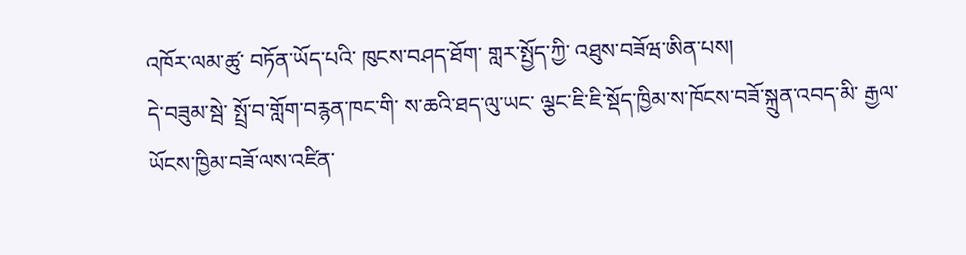འཁོར་ལམ་ཚུ་ བཏོན་ཡོད་པའི་ ཁུངས་བཤད་ཐོག་ གླར་སྤྱོད་ཀྱི་ འཐུས་བཟོཝ་ཨིན་པས།
དེ་བཟུམ་སྦེ་ སྤྲོ་བ་གློག་བརྙན་ཁང་གི་ ས་ཆའི་ཐད་ལུ་ཡང་ ལྕང་ཇི་ཇི་སྡོད་ཁྱིམ་ས་ཁོངས་བཟོ་སྐྲུན་འབད་མི་ རྒྱལ་ཡོངས་ཁྱིམ་བཟོ་ལས་འཛིན་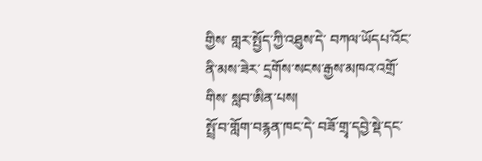གྱིས་ གླར་སྤྱོད་ཀྱི་འཐུས་དེ་ བཀལ་ཡོདཔ་འོང་ནི་མས་ཟེར་ དྲགོས་སངས་རྒྱས་མཁའ་འགྲོ་གིས་ སླབ་ཨིན་པས།
སྤྲོ་བ་གློག་བརྙན་ཁང་དེ་ བཟོ་གྲྭ་དབྱེ་སྡེ་དང་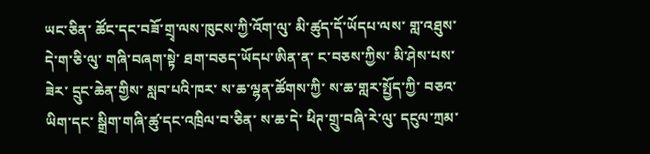ཡང་ཅིན་ ཚོང་དང་བཟོ་གྲྭ་ལས་ཁུངས་ཀྱི་འོག་ལུ་ མི་ཚུད་དོ་ཡོདཔ་ལས་ གླ་འཐུས་དེ་ག་ཅི་ལུ་ གཞི་བཞག་སྟེ་ ཐག་བཅད་ཡོདཔ་ཨིན་ན་ ང་བཅས་ཀྱིས་ མི་ཤེས་པས་ཟེར་ དྲུང་ཆེན་གྱིས་ སླབ་པའི་ཁར་ ས་ཆ་ལྷན་ཚོགས་ཀྱི་ ས་ཆ་གླར་སྤྱོད་ཀྱི་ བཅའ་ཡིག་དང་ སྒྲིག་གཞི་ཚུ་དང་འཁྲིལ་བ་ཅིན་ ས་ཆ་དེ་ ཕིཊ་གྲུ་བཞི་རེ་ལུ་ དངུལ་ཀྲམ་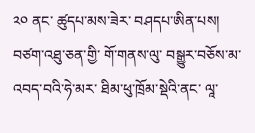༢༠ ནང་ ཚུདཔ་མས་ཟེར་ བཤདཔ་ཨིན་པས།
བཙག་འཐུ་ཅན་གྱི་ གོ་གནས་ལུ་ བསྒྱུར་བཅོས་མ་འབད་བའི་ཧེ་མར་ ཐིམ་ཕུ་ཁྲོམ་སྡེའི་ནང་ ལཱ་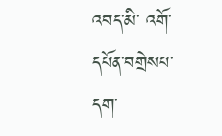འབད་མི་ འགོ་དཔོན་བགྲེསཔ་དག་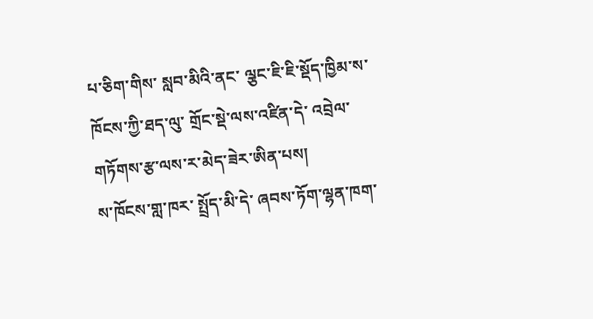པ་ཅིག་གིས་ སླབ་མིའི་ནང་ ལྕང་ཇི་ཇི་སྡོད་ཁྱིམ་ས་ཁོངས་ཀྱི་ཐད་ལུ་ གྲོང་སྡེ་ལས་འཛིན་དེ་ འབྲེལ་གཏོགས་རྩ་ལས་ར་མེད་ཟེར་ཨིན་པས།
ས་ཁོངས་གླ་ཁར་ སྤྲོད་མི་དེ་ ཞབས་ཏོག་ལྷན་ཁག་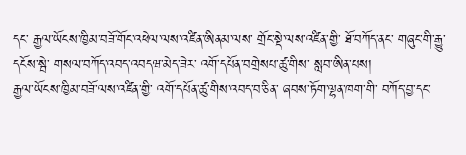དང་ རྒྱལ་ཡོངས་ཁྱིམ་བཟོ་གོང་འཕེལ་ལས་འཛིན་ཨིནམ་ལས་ གྲོང་སྡེ་ལས་འཛིན་གྱི་ ཐོ་བཀོད་ནང་ གཞུང་གི་རྒྱུ་དངོས་སྦེ་ གསལ་བཀོད་འབད་འབདཝ་མེད་ཟེར་ འགོ་དཔོན་བགྲེསཔ་ཚུ་གིས་ སླབ་ཨིན་པས།
རྒྱལ་ཡོངས་ཁྱིམ་བཟོ་ལས་འཛིན་གྱི་ འགོ་དཔོན་ཚུ་གིས་འབད་བ་ཅིན་ ཞབས་ཏོག་ལྷན་ཁག་གི་ བཀོད་བྱ་དང་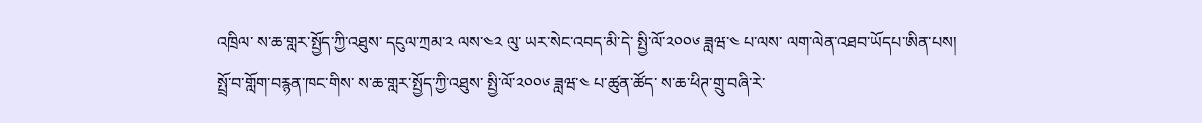འཁྲིལ་ ས་ཆ་གླར་སྤྱོད་ཀྱི་འཐུས་ དངུལ་ཀྲམ་༢ ལས་༤༢ ལུ་ ཡར་སེང་འབད་མི་དེ་ སྤྱི་ལོ་༢༠༠༦ ཟླཝ་༤ པ་ལས་ ལག་ལེན་འཐབ་ཡོདཔ་ཨིན་པས།
སྤྲོ་བ་གློག་བརྙན་ཁང་གིས་ ས་ཆ་གླར་སྤྱོད་ཀྱི་འཐུས་ སྤྱི་ལོ་༢༠༠༦ ཟླཝ་༤ པ་ཚུན་ཚོད་ ས་ཆ་ཕིཊ་གྲུ་བཞི་རེ་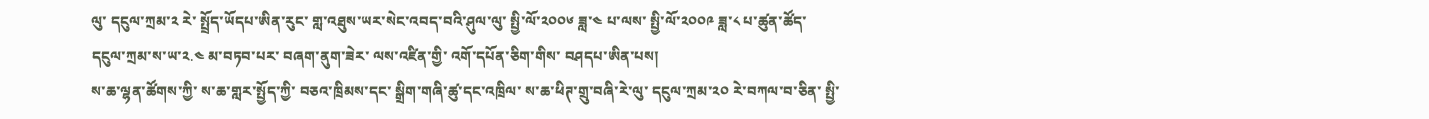ལུ་ དངུལ་ཀྲམ་༢ རེ་ སྤྲོད་ཡོདཔ་ཨིན་རུང་ གླ་འཐུས་ཡར་སེང་འབད་བའི་ཤུལ་ལུ་ སྤྱི་ལོ་༢༠༠༦ ཟླ་༤ པ་ལས་ སྤྱི་ལོ་༢༠༠༩ ཟླ་༨ པ་ཚུན་ཚོད་ དངུལ་ཀྲམ་ས་ཡ་༢.༤ མ་བཏབ་པར་ བཞག་ནུག་ཟེར་ ལས་འཛིན་གྱི་ འགོ་དཔོན་ཅིག་གིས་ བཤདཔ་ཨིན་པས།
ས་ཆ་ལྷན་ཚོགས་ཀྱི་ ས་ཆ་གླར་སྤྱོད་ཀྱི་ བཅའ་ཁྲིམས་དང་ སྒྲིག་གཞི་ཚུ་དང་འཁྲིལ་ ས་ཆ་ཕིཊ་གྲུ་བཞི་རེ་ལུ་ དངུལ་ཀྲམ་༢༠ རེ་བཀལ་བ་ཅིན་ སྤྱི་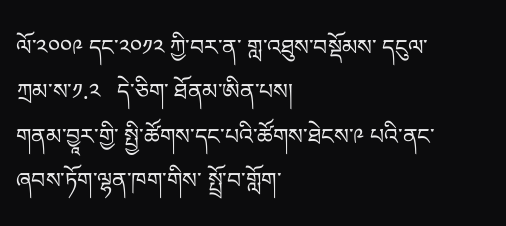ལོ་༢༠༠༩ དང་༢༠༡༢ ཀྱི་བར་ན་ གླ་འཐུས་བསྡོམས་ དངུལ་ཀྲམ་ས་༡.༢   དེ་ཅིག་ ཐོནམ་ཨིན་པས།
གནམ་བྱཱར་གྱི་ སྤྱི་ཚོགས་དང་པའི་ཚོགས་ཐེངས་༩ པའི་ནང་ ཞབས་ཏོག་ལྷན་ཁག་གིས་ སྤྲོ་བ་གློག་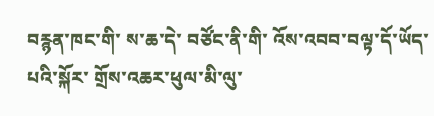བརྙན་ཁང་གི་ ས་ཆ་དེ་ བཙོང་ནི་གི་ འོས་འབབ་བལྟ་དོ་ཡོད་པའི་སྐོར་ གྲོས་འཆར་ཕུལ་མི་ལུ་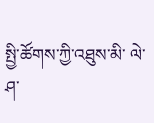སྤྱི་ཚོགས་ཀྱི་འཐུས་མི་ ལེ་ཤ་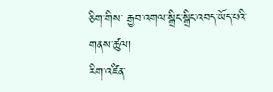ཅིག་གིས་ རྒྱབ་འགལ་སྒྲིང་སྒྲིང་འབད་ཡོད་པའི་གནས་ཚུལ།
རིག་འཛིན་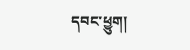དབང་ཕྱུག།